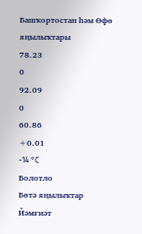Башҡортостан һәм Өфө яңылыҡтары
78.23
0
92.09
0
60.86
+0.01
-14 °C
Болотло
Бөтә яңылыҡтар
Йәмғиәт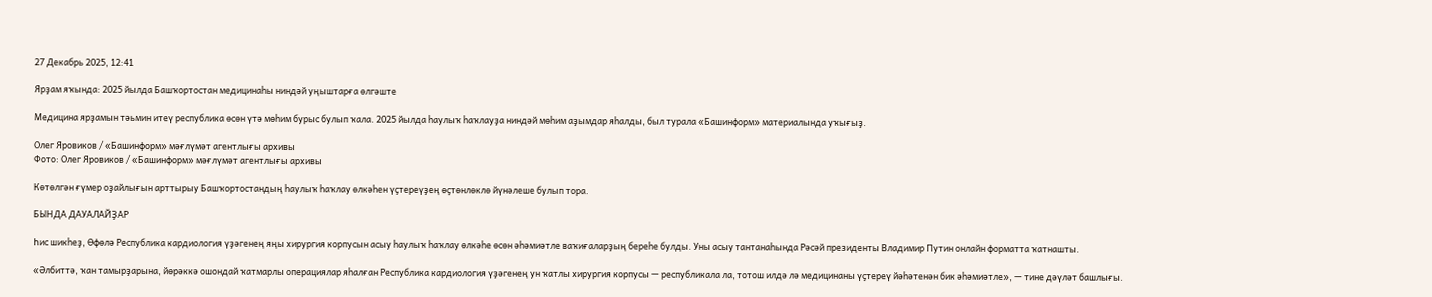27 Декабрь 2025, 12:41

Ярҙам яҡында: 2025 йылда Башҡортостан медицинаһы ниндәй уңыштарға өлгәште

Медицина ярҙамын тәьмин итеү республика өсөн үтә мөһим бурыс булып ҡала. 2025 йылда һаулыҡ һаҡлауҙа ниндәй мөһим аҙымдар яһалды, был турала «Башинформ» материалында уҡығыҙ.

Олег Яровиков / «Башинформ» мәғлүмәт агентлығы архивы
Фото: Олег Яровиков / «Башинформ» мәғлүмәт агентлығы архивы

Көтөлгән ғүмер оҙайлығын арттырыу Башҡортостандың һаулыҡ һаҡлау өлкәһен үҫтереүҙең өҫтөнлөклө йүнәлеше булып тора.

БЫНДА ДАУАЛАЙҘАР

Һис шикһеҙ, Өфөлә Республика кардиология үҙәгенең яңы хирургия корпусын асыу һаулыҡ һаҡлау өлкәһе өсөн әһәмиәтле ваҡиғаларҙың береһе булды. Уны асыу тантанаһында Рәсәй президенты Владимир Путин онлайн форматта ҡатнашты.

«Әлбиттә, ҡан тамырҙарына, йөрәккә ошондай ҡатмарлы операциялар яһалған Республика кардиология үҙәгенең ун ҡатлы хирургия корпусы — республикала ла, тотош илдә лә медицинаны үҫтереү йәһәтенән бик әһәмиәтле», — тине дәүләт башлығы.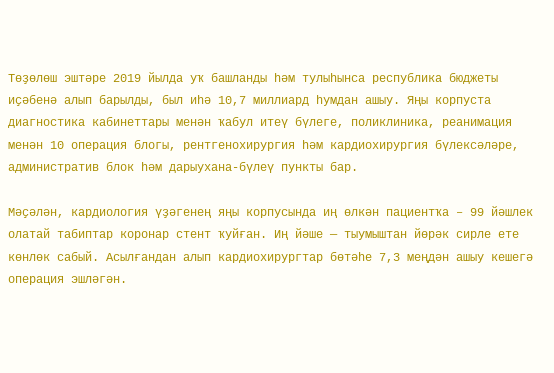Төҙөлөш эштәре 2019 йылда уҡ башланды һәм тулыһынса республика бюджеты иҫәбенә алып барылды, был иһә 10,7 миллиард һумдан ашыу. Яңы корпуста диагностика кабинеттары менән ҡабул итеү бүлеге, поликлиника, реанимация менән 10 операция блогы, рентгенохирургия һәм кардиохирургия бүлексәләре, административ блок һәм дарыухана-бүлеү пункты бар.

Мәҫәлән, кардиология үҙәгенең яңы корпусында иң өлкән пациентҡа – 99 йәшлек олатай табиптар коронар стент ҡуйған. Иң йәше — тыумыштан йөрәк сирле ете көнлөк сабый. Асылғандан алып кардиохирургтар бөтәһе 7,3 меңдән ашыу кешегә операция эшләгән.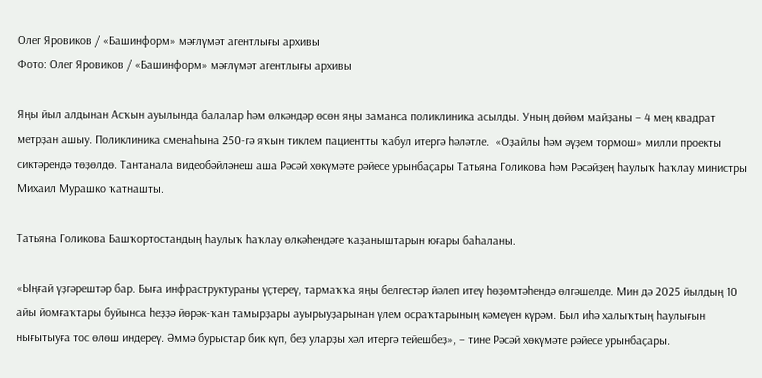Олег Яровиков / «Башинформ» мәғлүмәт агентлығы архивы
Фото: Олег Яровиков / «Башинформ» мәғлүмәт агентлығы архивы

Яңы йыл алдынан Асҡын ауылында балалар һәм өлкәндәр өсөн яңы заманса поликлиника асылды. Уның дөйөм майҙаны – 4 мең квадрат метрҙан ашыу. Поликлиника сменаһына 250-гә яҡын тиклем пациентты ҡабул итергә һәләтле.  «Оҙайлы һәм әүҙем тормош» милли проекты сиктәрендә төҙөлдө. Тантанала видеобәйләнеш аша Рәсәй хөкүмәте рәйесе урынбаҫары Татьяна Голикова һәм Рәсәйҙең һаулыҡ һаҡлау министры Михаил Мурашко ҡатнашты.

Татьяна Голикова Башҡортостандың һаулыҡ һаҡлау өлкәһендәге ҡаҙаныштарын юғары баһаланы.

«Ыңғай үҙгәрештәр бар. Быға инфраструктураны үҫтереү, тармаҡҡа яңы белгестәр йәлеп итеү һөҙөмтәһендә өлгәшелде. Мин дә 2025 йылдың 10 айы йомғаҡтары буйынса һеҙҙә йөрәк-ҡан тамырҙары ауырыуҙарынан үлем осраҡтарының кәмеүен күрәм. Был иһә халыҡтың һаулығын нығытыуға тос өлөш индереү. Әммә бурыстар бик күп, беҙ уларҙы хәл итергә тейешбеҙ», – тине Рәсәй хөкүмәте рәйесе урынбаҫары.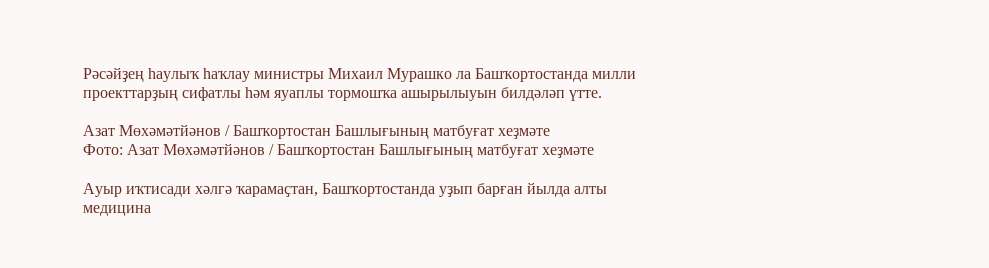Рәсәйҙең һаулыҡ һаҡлау министры Михаил Мурашко ла Башҡортостанда милли проекттарҙың сифатлы һәм яуаплы тормошҡа ашырылыуын билдәләп үтте.

Азат Мөхәмәтйәнов / Башҡортостан Башлығының матбуғат хеҙмәте
Фото: Азат Мөхәмәтйәнов / Башҡортостан Башлығының матбуғат хеҙмәте

Ауыр иҡтисади хәлгә ҡарамаҫтан, Башҡортостанда уҙып барған йылда алты медицина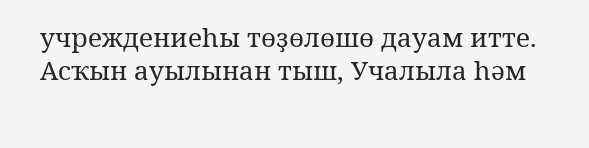учреждениеһы төҙөлөшө дауам итте. Асҡын ауылынан тыш, Учалыла һәм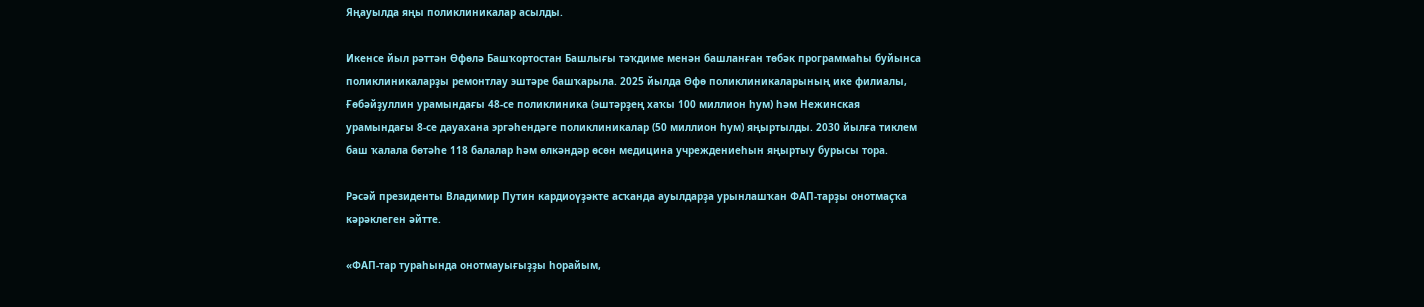Яңауылда яңы поликлиникалар асылды.

Икенсе йыл рәттән Өфөлә Башҡортостан Башлығы тәҡдиме менән башланған төбәк программаһы буйынса поликлиникаларҙы ремонтлау эштәре башҡарыла. 2025 йылда Өфө поликлиникаларының ике филиалы, Ғөбәйҙуллин урамындағы 48-се поликлиника (эштәрҙең хаҡы 100 миллион һум) һәм Нежинская урамындағы 8-се дауахана эргәһендәге поликлиникалар (50 миллион һум) яңыртылды. 2030 йылға тиклем баш ҡалала бөтәһе 118 балалар һәм өлкәндәр өсөн медицина учреждениеһын яңыртыу бурысы тора.

Рәсәй президенты Владимир Путин кардиоүҙәкте асҡанда ауылдарҙа урынлашҡан ФАП-тарҙы онотмаҫҡа кәрәклеген әйтте.

«ФАП-тар тураһында онотмауығыҙҙы һорайым,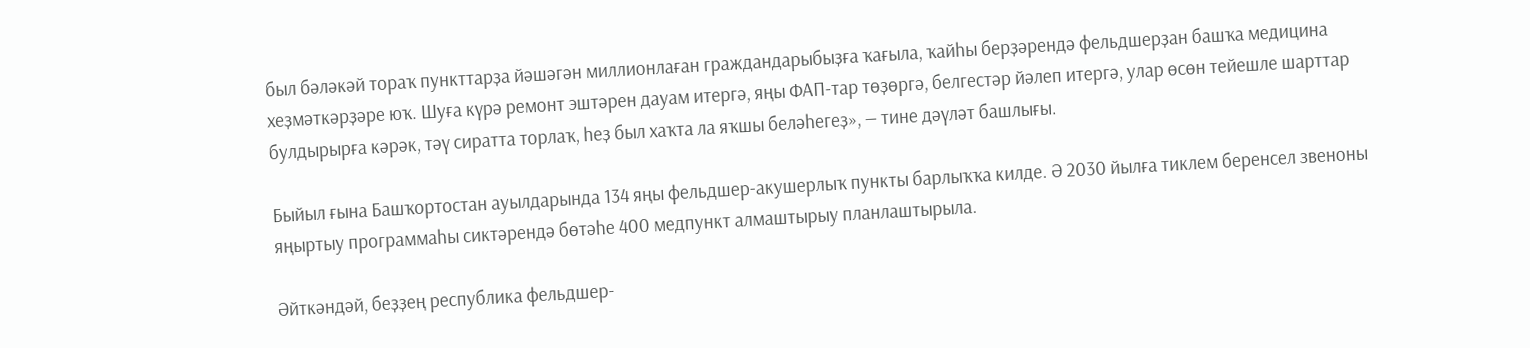был бәләкәй тораҡ пункттарҙа йәшәгән миллионлаған граждандарыбыҙға ҡағыла, ҡайһы берҙәрендә фельдшерҙан башҡа медицина хеҙмәткәрҙәре юҡ. Шуға күрә ремонт эштәрен дауам итергә, яңы ФАП-тар төҙөргә, белгестәр йәлеп итергә, улар өсөн тейешле шарттар булдырырға кәрәк, тәү сиратта торлаҡ, һеҙ был хаҡта ла яҡшы беләһегеҙ», — тине дәүләт башлығы.

Быйыл ғына Башҡортостан ауылдарында 134 яңы фельдшер-акушерлыҡ пункты барлыҡҡа килде. Ә 2030 йылға тиклем беренсел звеноны яңыртыу программаһы сиктәрендә бөтәһе 400 медпункт алмаштырыу планлаштырыла.

Әйткәндәй, беҙҙең республика фельдшер-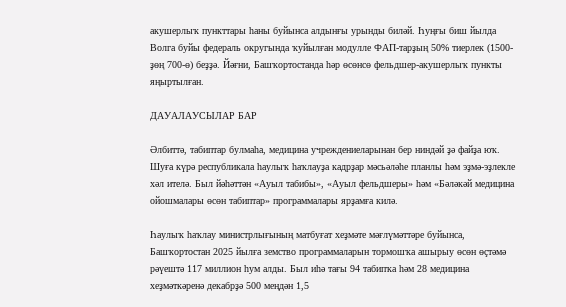акушерлыҡ пункттары һаны буйынса алдынғы урынды биләй. Һуңғы биш йылда Волга буйы федераль округында ҡуйылған модулле ФАП-тарҙың 50% тиерлек (1500-ҙөң 700-ө) беҙҙә. Йәғни, Башҡортостанда һәр өсөнсө фельдшер-акушерлыҡ пункты яңыртылған.

ДАУАЛАУСЫЛАР БАР

Әлбиттә, табиптар булмаһа, медицина учреждениеларынан бер ниндәй ҙә файҙа юҡ. Шуға күрә республикала һаулыҡ һаҡлауҙа кадрҙар мәсьәләһе планлы һәм эҙмә-эҙлекле хәл ителә. Был йәһәттән «Ауыл табибы», «Ауыл фельдшеры» һәм «Бәләкәй медицина ойошмалары өсөн табиптар» программалары ярҙамға килә.

Һаулыҡ һаҡлау министрлығының матбуғат хеҙмәте мәғлүмәттәре буйынса, Башҡортостан 2025 йылға земство программаларын тормошҡа ашырыу өсөн өҫтәмә рәүештә 117 миллион һум алды. Был иһә тағы 94 табипҡа һәм 28 медицина хеҙмәткәренә декабрҙә 500 меңдән 1,5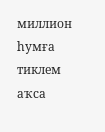миллион һумға тиклем аҡса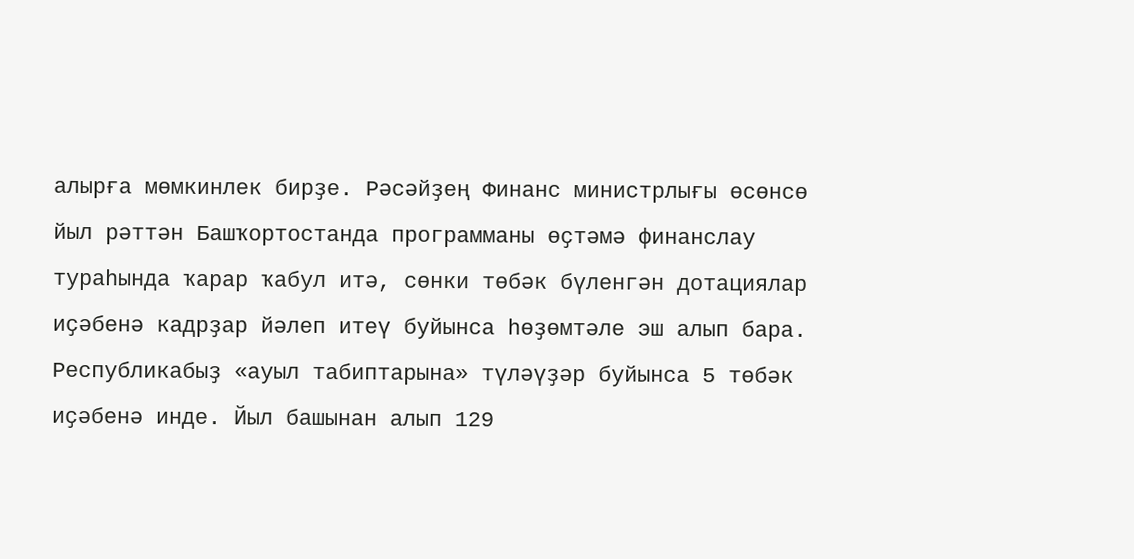алырға мөмкинлек бирҙе. Рәсәйҙең Финанс министрлығы өсөнсө йыл рәттән Башҡортостанда программаны өҫтәмә финанслау тураһында ҡарар ҡабул итә, сөнки төбәк бүленгән дотациялар иҫәбенә кадрҙар йәлеп итеү буйынса һөҙөмтәле эш алып бара. Республикабыҙ «ауыл табиптарына» түләүҙәр буйынса 5 төбәк иҫәбенә инде. Йыл башынан алып 129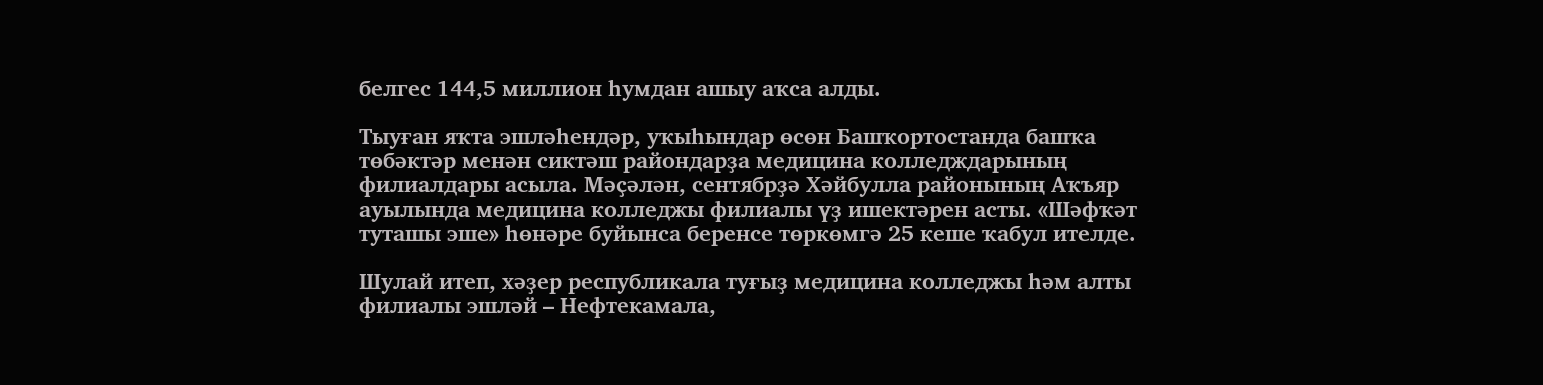белгес 144,5 миллион һумдан ашыу аҡса алды.

Тыуған яҡта эшләһендәр, уҡыһындар өсөн Башҡортостанда башҡа төбәктәр менән сиктәш райондарҙа медицина колледждарының филиалдары асыла. Мәҫәлән, сентябрҙә Хәйбулла районының Аҡъяр ауылында медицина колледжы филиалы үҙ ишектәрен асты. «Шәфҡәт туташы эше» һөнәре буйынса беренсе төркөмгә 25 кеше ҡабул ителде.

Шулай итеп, хәҙер республикала туғыҙ медицина колледжы һәм алты филиалы эшләй – Нефтекамала,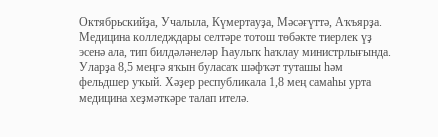Октябрьскийҙа, Учалыла, Күмертауҙа, Мәсәғүттә, Аҡъярҙа. Медицина колледждары селтәре тотош төбәкте тиерлек үҙ эсенә ала, тип билдәләнеләр Һаулыҡ һаҡлау министрлығында. Уларҙа 8,5 меңгә яҡын буласаҡ шәфҡәт туташы һәм фельдшер уҡый. Хәҙер республикала 1,8 мең самаһы урта медицина хеҙмәткәре талап ителә.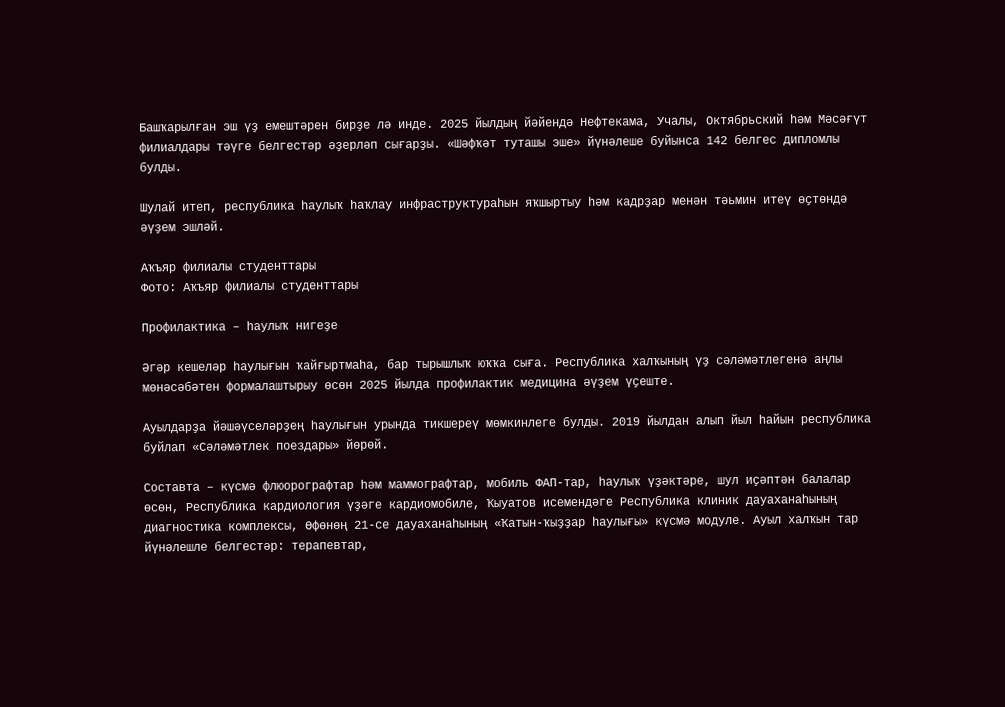Башҡарылған эш үҙ емештәрен бирҙе лә инде. 2025 йылдың йәйендә Нефтекама, Учалы, Октябрьский һәм Мәсәғүт филиалдары тәүге белгестәр әҙерләп сығарҙы. «Шәфҡәт туташы эше» йүнәлеше буйынса 142 белгес дипломлы булды.

Шулай итеп, республика һаулыҡ һаҡлау инфраструктураһын яҡшыртыу һәм кадрҙар менән тәьмин итеү өҫтөндә әүҙем эшләй.

Аҡъяр филиалы студенттары
Фото: Аҡъяр филиалы студенттары

Профилактика – һаулыҡ нигеҙе

Әгәр кешеләр һаулығын ҡайғыртмаһа, бар тырышлыҡ юҡҡа сыға. Республика халҡының үҙ сәләмәтлегенә аңлы мөнәсәбәтен формалаштырыу өсөн 2025 йылда профилактик медицина әүҙем үҫеште.

Ауылдарҙа йәшәүселәрҙең һаулығын урында тикшереү мөмкинлеге булды. 2019 йылдан алып йыл һайын республика буйлап «Сәләмәтлек поездары» йөрөй.

Составта – күсмә флюорографтар һәм маммографтар, мобиль ФАП-тар, һаулыҡ үҙәктәре, шул иҫәптән балалар өсөн, Республика кардиология үҙәге кардиомобиле, Ҡыуатов исемендәге Республика клиник дауаханаһының диагностика комплексы, Өфөнөң 21-се дауаханаһының «Ҡатын-ҡыҙҙар һаулығы» күсмә модуле. Ауыл халҡын тар йүнәлешле белгестәр: терапевтар,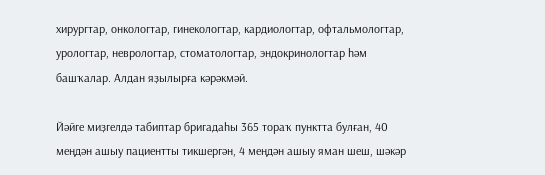хирургтар, онкологтар, гинекологтар, кардиологтар, офтальмологтар, урологтар, неврологтар, стоматологтар, эндокринологтар һәм башҡалар. Алдан яҙылырға кәрәкмәй.

Йәйге миҙгелдә табиптар бригадаһы 365 тораҡ пунктта булған, 40 меңдән ашыу пациентты тикшергән, 4 меңдән ашыу яман шеш, шәкәр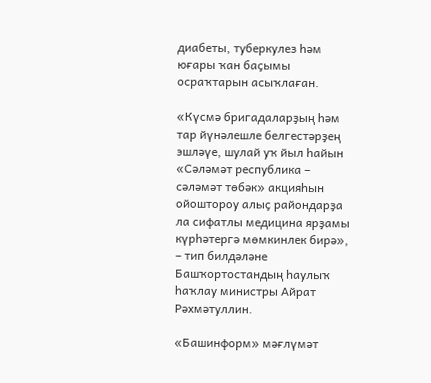диабеты, туберкулез һәм юғары ҡан баҫымы осраҡтарын асыҡлаған.

«Күсмә бригадаларҙың һәм тар йүнәлешле белгестәрҙең эшләүе, шулай уҡ йыл һайын «Сәләмәт республика – сәләмәт төбәк» акцияһын ойоштороу алыҫ райондарҙа ла сифатлы медицина ярҙамы күрһәтергә мөмкинлек бирә», – тип билдәләне Башҡортостандың һаулыҡ һаҡлау министры Айрат Рәхмәтуллин.

«Башинформ» мәғлүмәт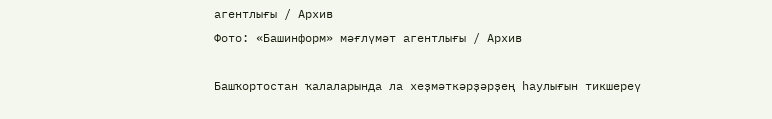агентлығы / Архив
Фото: «Башинформ» мәғлүмәт агентлығы / Архив

Башҡортостан ҡалаларында ла хеҙмәткәрҙәрҙең һаулығын тикшереү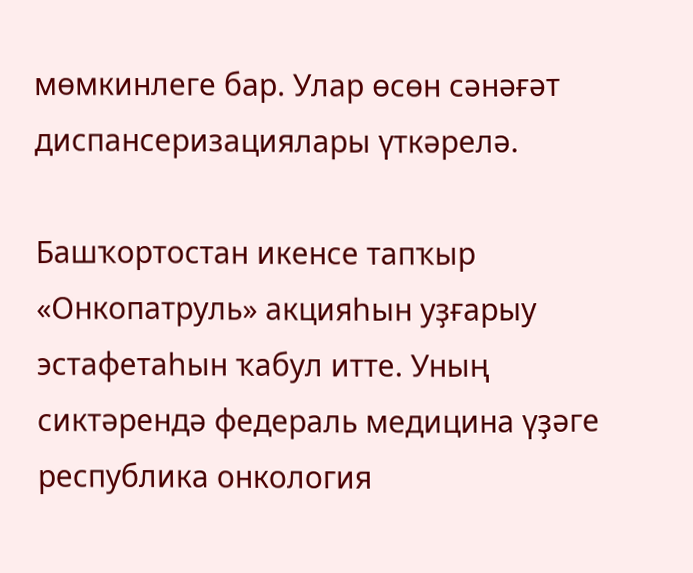мөмкинлеге бар. Улар өсөн сәнәғәт диспансеризациялары үткәрелә.

Башҡортостан икенсе тапҡыр «Онкопатруль» акцияһын уҙғарыу эстафетаһын ҡабул итте. Уның сиктәрендә федераль медицина үҙәге республика онкология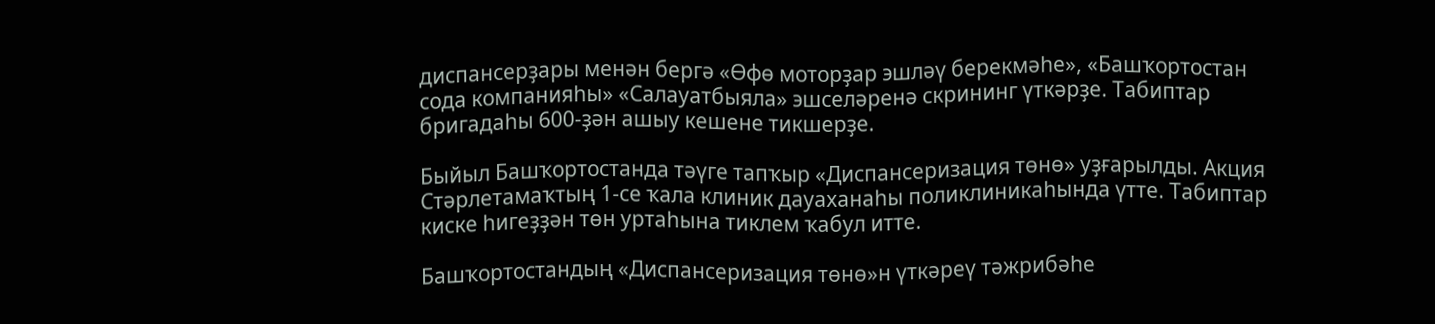диспансерҙары менән бергә «Өфө моторҙар эшләү берекмәһе», «Башҡортостан сода компанияһы» «Салауатбыяла» эшселәренә скрининг үткәрҙе. Табиптар бригадаһы 600-ҙән ашыу кешене тикшерҙе.

Быйыл Башҡортостанда тәүге тапҡыр «Диспансеризация төнө» уҙғарылды. Акция Стәрлетамаҡтың 1-се ҡала клиник дауаханаһы поликлиникаһында үтте. Табиптар киске һигеҙҙән төн уртаһына тиклем ҡабул итте.

Башҡортостандың «Диспансеризация төнө»н үткәреү тәжрибәһе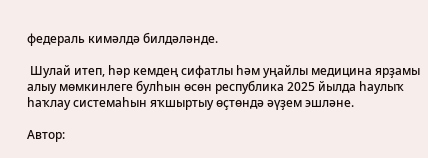федераль кимәлдә билдәләнде.

 Шулай итеп, һәр кемдең сифатлы һәм уңайлы медицина ярҙамы алыу мөмкинлеге булһын өсөн республика 2025 йылда һаулыҡ һаҡлау системаһын яҡшыртыу өҫтөндә әүҙем эшләне.

Автор: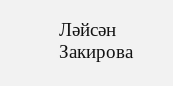Ләйсән Закирова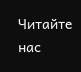Читайте нас